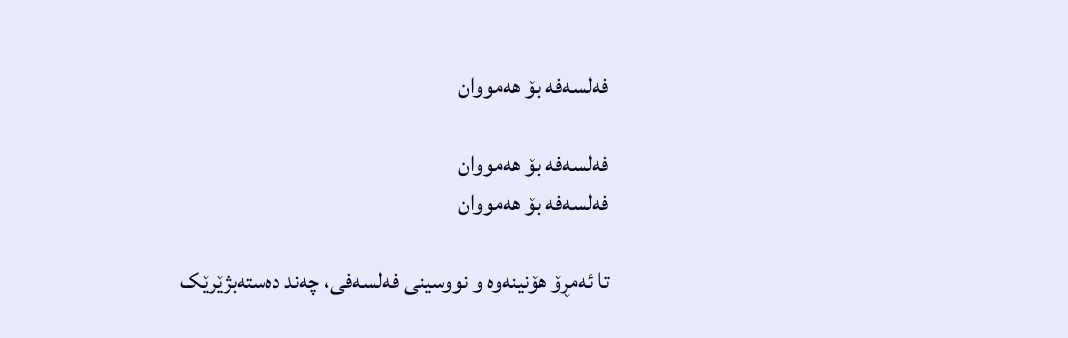فەلسەفە بۆ هەمووان

فەلسەفە بۆ هەمووان
فەلسەفە بۆ هەمووان

تا ئەمڕۆ هۆنینەوە و نووسینی فەلسەفی، چەند دەستەبژێرێک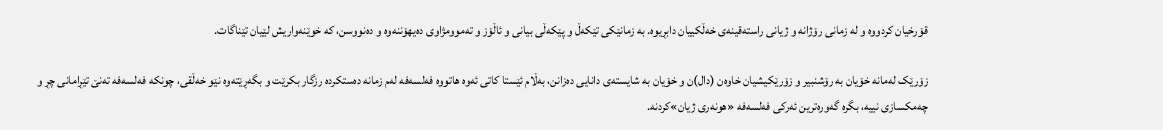قۆرخیان کردووە و لە زمانی رۆژانە و ژیانی راستەقینەی خەڵکییان دابڕیوە. بە زمانێکی تێکەڵ و پێکەڵی بیانی و ئاڵۆز و تەموومژاوی دەیهۆننەوە و دەنووسن، کە خوێنەواریش لێیان تێناگات.

زۆرێک لەمانە خۆیان بە رۆشنبیر و زۆرێکیشیان خاوەن (دال)ن و خۆیان بە شایستەی دانایی دەزانن، بەڵام ئێستا کاتی ئەوە هاتووە فەلسەفە لەم زمانە دەستکردە رزگار بکرێت و بگەڕێتەوە نێو خەڵقی، چونکە فەلسەفە تەنێ تێڕامانی چڕ و چەمکسازی نییە، بگرە گەورەترین ئەرکی فەلسەفە «هونەری ژیان»کردنە.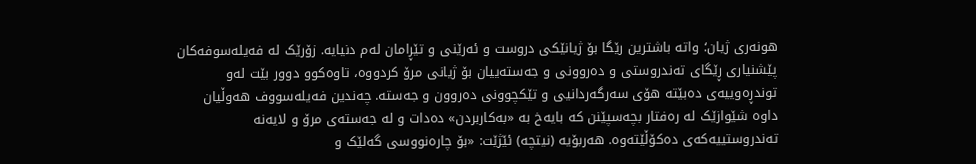هونەری ژیان؛ واتە باشترین رێگا بۆ ژیانێکی دروست و ئەرێنی و تێڕامان لەم دنیایە. زۆرێک لە فەیلەسوفەکان پێشنیاری ڕێگای تەندروستی و دەروونی و جەستەییان بۆ ژیانی مرۆ کردووە، تاوەکوو دوور بێت لەو توندڕەوییەی دەبێتە هۆی سەرگەردانیی و تێکچوونی دەروون و جەستە. چەندین فەیلەسووف هەوڵیان داوە شێوازێک لە رەفتار بچەسپێنن کە بایەخ بە «بەکاربردن» دەدات و لە جەستەی مرۆ و لایەنە تەندروستییەکەی دەکۆڵێتەوە. هەربۆیە (نیتچە) ئێژێت: «بۆ چارەنووسی گەلێک و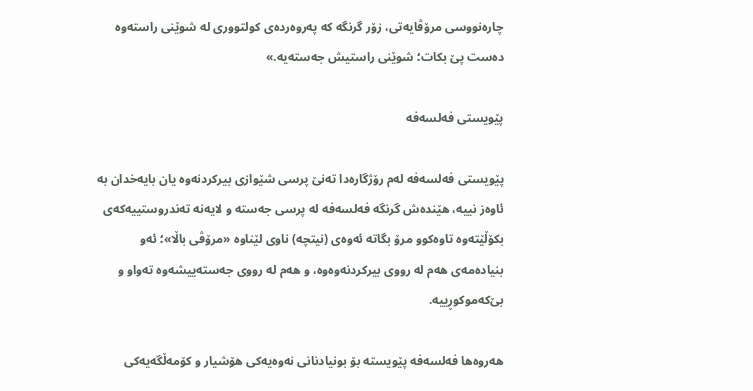چارەنووسی مرۆڤایەتی، زۆر گرنگە کە پەروەردەی کولتووری لە شوێنی راستەوە دەست پێ بکات؛ شوێنی راستیش جەستەیە.»

پێویستی فەلسەفە

پێویستی فەلسەفە لەم رۆژگارەدا تەنێ پرسی شێوازی بیرکردنەوە یان بایەخدان بە ئاوەز نییە، هێندەش گرنگە فەلسەفە لە پرسی جەستە و لایەنە تەندروستییەکەی بکۆڵێتەوە تاوەکوو مرۆ بگاتە ئەوەی (نیتچە) ناوی لێناوە «مرۆڤی باڵا»؛ ئەو بنیادەمەی هەم لە رووی بیرکردنەوەوە، و هەم لە رووی جەستەییشەوە تەواو و بێ‌کەموکوڕییە.

هەروەها فەلسەفە پێویستە بۆ بونیادنانی نەوەیەکی هۆشیار و کۆمەڵگەیەکی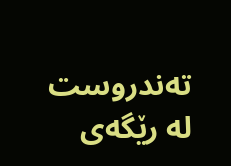تەندروست لە رێگەی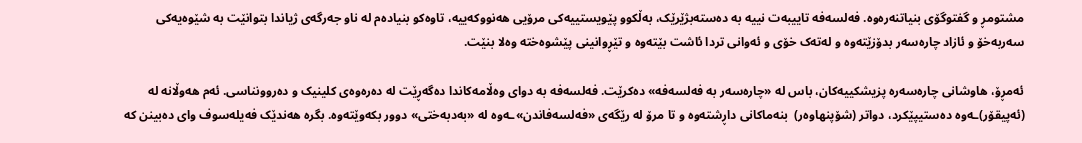مشتومڕ و گفتوگۆی بنیاتنەرەوە. فەلسەفە تاییبەت نییە بە دەستەبژێرێک، بەڵکوو پێویستییەکی مرۆیی هەنووکەییە، تاوەکو بنیادەم لە ناو جەرگەی ژیاندا بتوانێت بە شێوەیەکی سەربەخۆ و ئازاد چارەسەر بدۆزێتەوە و لەتەک خۆی و ئەوانی تردا ئاشت بێتەوە و تێڕوانینی پێشوەختە وەلا بنێت.

ئەمڕۆ، هاوشانی چارەسەرە پزیشکییەکان، باس لە «چارەسەر بە فەلسەفە» دەکرێت. فەلسەفە بە دوای وەڵامەکاندا دەگەڕێت لە دەرەوەی کلینیک و دەروونناسی. ئەم هەوڵانە لە (ئەپیقۆر)ـەوە دەستیپێکرد، دواتر (شۆپنهاوەر)  بنەماکانی داڕشتەوە و تا مرۆ لە رێگەی «فەلسەفاندن»ـەوە لە «بەدبەختی» دوور بکەوێتەوە. بگرە هەندێک فەیلەسوف وای دەبینن کە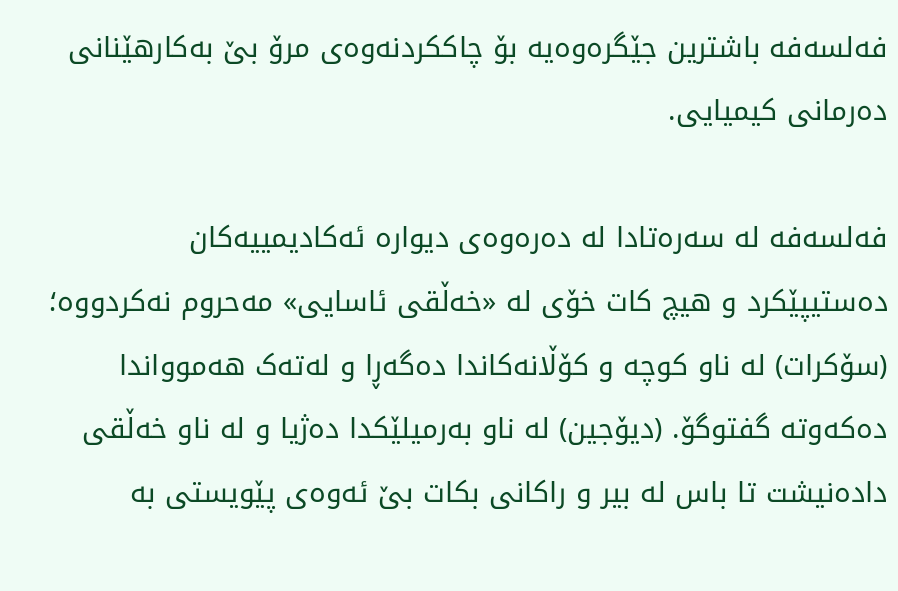فەلسەفە باشترین جێگرەوەیە بۆ چاککردنەوەی مرۆ بێ بەکارهێنانی دەرمانی کیمیایی.

فەلسەفە لە سەرەتادا لە دەرەوەی دیوارە ئەکادیمییەکان دەستیپێکرد و هیچ کات خۆی لە «خەڵقی ئاسایی» مەحروم نەکردووە؛ (سۆکرات) لە ناو کوچە و کۆڵانەکاندا دەگەڕا و لەتەک هەموواندا دەکەوتە گفتوگۆ. (دیۆجین) لە ناو بەرمیلێکدا دەژیا و لە ناو خەڵقی دادەنیشت تا باس لە بیر و راکانی بکات بێ ئەوەی پێویستی بە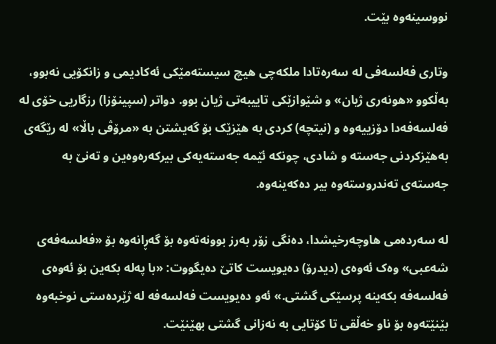نووسینەوە بێت.

وتاری فەلسەفی لە سەرەتادا ملکەچی هیچ سیستەمێکی ئەکادیمی و زانکۆیی نەبوو، بەڵکوو «هونەری ژیان» و شێوازێکی تاییبەتی ژیان بوو. دواتر (سپینۆزا) رزگاریی خۆی لە فەلسەفەدا دۆزییەوە و (نیتچە) کردی بە هێزێک بۆ گەیشتن بە «مرۆڤی باڵا» لە رێگەی بەهێزکردنی جەستە و شادی، چونکە ئێمە جەستەیەکی بیرکەرەوەین و تەنێ بە جەستەی تەندروستەوە بیر دەکەینەوە.

لە سەردەمی هاوچەرخیشدا، دەنگی زۆر بەرز بوونەتەوە بۆ گەڕانەوە بۆ «فەلسەفەی شەعبی» وەک ئەوەی (دیدرۆ) دەیویست کاتێ دەیگووت: «با پەلە بکەین بۆ ئەوەی فەلسەفە بکەینە پرسێکی گشتی.» ئەو دەیویست فەلسەفە لە ژێردەستی نوخبەوە بێنێتەوە بۆ ناو خەڵقی تا کۆتایی بە نەزانی گشتی بهێنێت.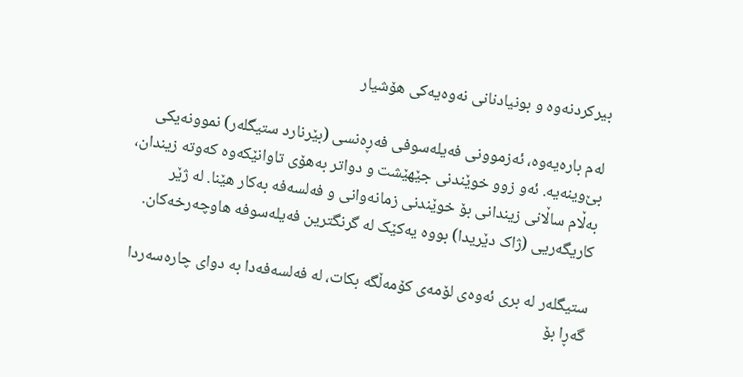بیرکردنەوە و بونیادنانی نەوەیەکی هۆشیار

لەم بارەیەوە، ئەزموونی فەیلەسوفی فەڕەنسی (بێرنارد ستیگلەر) نموونەیکی بێ‌وینەیە. ئەو زوو خوێندنی جێهێشت و دواتر بەهۆی تاوانێکەوە کەوتە زیندان، بەڵام ساڵانی زیندانی بۆ خوێندنی زمانەوانی و فەلسەفە بەکار هێنا. لە ژێر کاریگەریی (ژاک دێریدا) بووە یەکێک لە گرنگترین فەیلەسوفە هاوچەرخەکان.

ستیگلەر لە بری ئەوەی لۆمەی کۆمەڵگە بکات، لە فەلسەفەدا بە دوای چارەسەردا گەڕا بۆ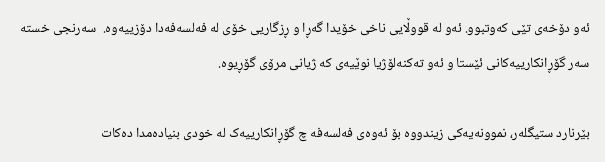ئەو دۆخەی تێی کەوتبوو. ئەو لە قووڵایی ناخی خۆیدا گەڕا و ڕزگاریی خۆی لە فەلسەفەدا دۆزییەوە.  سەرنجی خستە سەر گۆڕانکارییەکانی ئێستا و ئەو تەکنەلۆژیا نوێیەی کە ژیانی مرۆی گۆڕیوە.

بێرنارد ستیگلەر، نموونەیەکی زیندووە بۆ ئەوەی فەلسەفە چ گۆڕانکارییەک لە خودی بنیادەمدا دەکات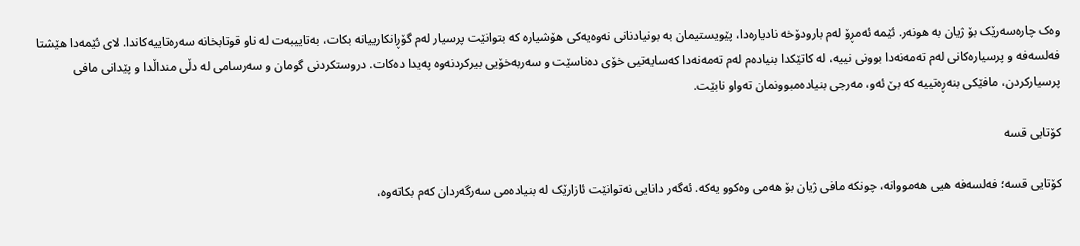وەک چارەسەرێک بۆ ژیان بە هونەر. ئێمە ئەمڕۆ لەم بارودۆخە نادیارەدا، پێویستیمان بە بونیادنانی نەوەیەکی هۆشیارە کە بتوانێت پرسیار لەم گۆڕانکارییانە بکات، بەتاییبەت لە ناو قوتابخانە سەرەتاییەکاندا. لای ئێمەدا هێشتا فەلسەفە و پرسیارەکانی لەم تەمەنەدا بوونی نییە، لە کاتێکدا بنیادەم لەم تەمەنەدا کەسایەتیی خۆی دەناسێت و سەربەخۆیی بیرکردنەوە پەیدا دەکات. دروستکردنی گومان و سەرسامی لە دڵی منداڵدا و پێدانی مافی پرسیارکردن، مافێکی بنەڕەتییە کە بێ ئەو، مەرجی بنیادەمبوونمان تەواو نابێت.

کۆتایی قسە

کۆتایی قسە؛ فەلسەفە هیی هەمووانە، چونکە مافی ژیان بۆ هەمی وەکوو یەکە. ئەگەر دانایی نەتوانێت ئازارێک لە بنیادەمی سەرگەردان کەم بکاتەوە،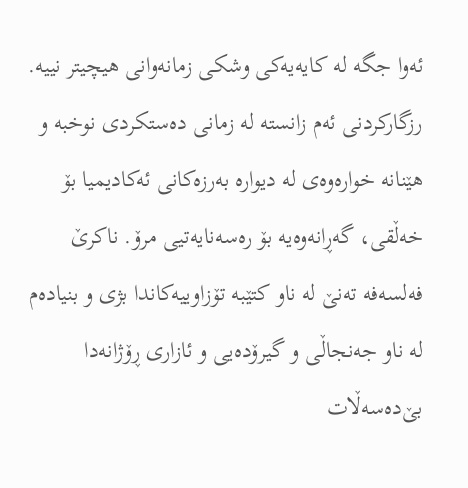ئەوا جگە لە کایەیەکی وشکی زمانەوانی هیچیتر نییە. رزگارکردنی ئەم زانستە لە زمانی دەستکردی نوخبە و هێنانە خوارەوەی لە دیوارە بەرزەکانی ئەکادیمیا بۆ خەڵقی، گەڕانەوەیە بۆ رەسەنایەتیی مرۆ. ناکرێ فەلسەفە تەنێ لە ناو کتێبە تۆزاوییەکاندا بژی و بنیادەم لە ناو جەنجاڵی و گیرۆدەیی و ئازاری ڕۆژانەدا بێ‌دەسەڵات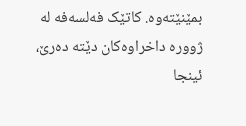بمێنێتەوە. کاتێک فەلسەفە لە ژوورە داخراوەکان دێتە دەرێ، ئینجا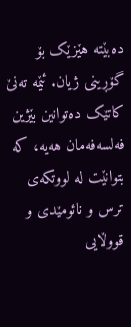دەبێتە هێزێک بۆ گۆڕینی ژیان. ئێمە تەنێ کاتێک دەتوانین بێژین فەلسەفەمان هەیە، کە بتوانێت لە لووتکەی ترس و نائومێدی و قووڵایی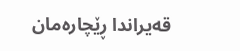قەیراندا ڕێچارەمان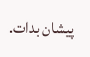پیشان بدات.